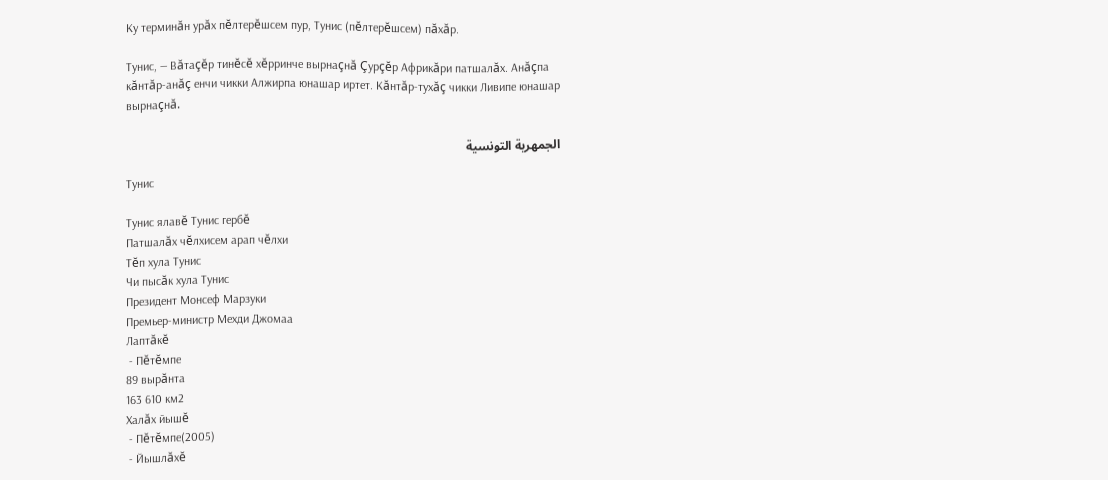Ку терминăн урăх пĕлтерĕшсем пур, Тунис (пĕлтерĕшсем) пăхăр.

Тунис, — Вăтаçĕр тинĕсĕ хĕрринче вырнаçнă Çурçĕр Африкăри патшалăх. Анăçпа кăнтăр-анăç енчи чикки Алжирпа юнашар иртет. Кăнтăр-тухăç чикки Ливипе юнашар вырнаçнă.

الجمهرية التونسية

Тунис

Тунис ялавĕ Тунис гербĕ
Патшалăх чĕлхисем арап чĕлхи
Тĕп хула Тунис
Чи пысăк хула Тунис
Президент Монсеф Марзуки
Премьер-министр Мехди Джомаа
Лаптăкĕ
 - Пĕтĕмпе
89 вырăнта
163 610 км2
Халăх йышĕ
 - Пĕтĕмпе(2005)
 - Йышлăхĕ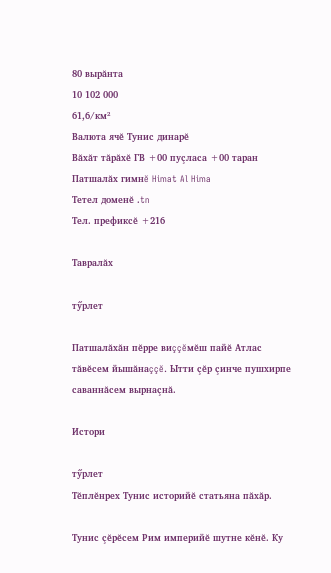80 вырăнта
10 102 000
61,6/км²
Валюта ячĕ Тунис динарĕ
Вăхăт тăрăхĕ ГВ +00 пуçласа +00 таран
Патшалăх гимнĕ Himat Al Hima
Тетел доменĕ .tn
Тел. префиксĕ +216

Тавралăх

тӳрлет

Патшалăхăн пĕрре виççĕмĕш пайĕ Атлас тăвĕсем йышăнаççĕ. Ытти çĕр çинче пушхирпе саваннăсем вырнаçнă.

Истори

тӳрлет
Тĕплĕнрех Тунис историйĕ статьяна пăхăр.

Тунис çĕрĕсем Рим империйĕ шутне кĕнĕ. Ку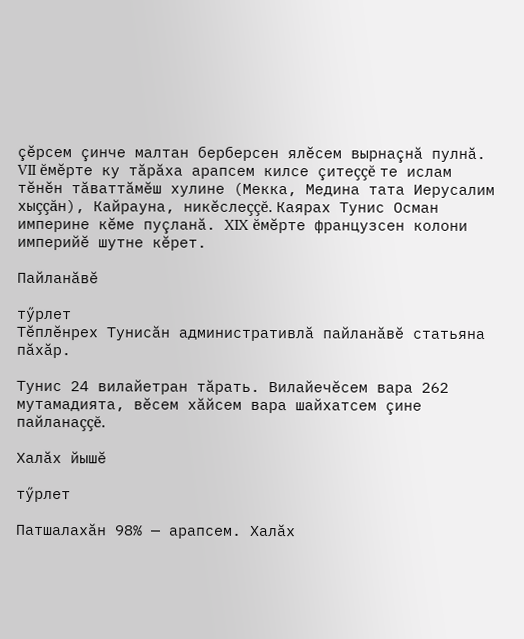çĕрсем çинче малтан берберсен ялĕсем вырнаçнă пулнă. VII ĕмĕрте ку тăрăха арапсем килсе çитеççĕ те ислам тĕнĕн тăваттăмĕш хулине (Мекка, Медина тата Иерусалим хыççăн), Кайрауна, никĕслеççĕ. Каярах Тунис Осман империне кĕме пуçланă. XIX ĕмĕрте французсен колони империйĕ шутне кĕрет.

Пайланăвĕ

тӳрлет
Тĕплĕнрех Тунисăн административлă пайланăвĕ статьяна пăхăр.

Тунис 24 вилайетран тăрать. Вилайечĕсем вара 262 мутамадията, вĕсем хăйсем вара шайхатсем çине пайланаççĕ.

Халăх йышĕ

тӳрлет

Патшалахăн 98% — арапсем. Халăх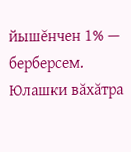йышĕнчен 1% — берберсем. Юлашки вăхăтра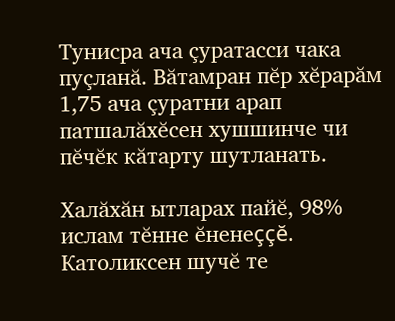Тунисра ача çуратасси чака пуçланă. Вăтамран пĕр хĕрарăм 1,75 ача çуратни арап патшалăхĕсен хушшинче чи пĕчĕк кăтарту шутланать.

Халăхăн ытларах пайĕ, 98% ислам тĕнне ĕненеççĕ. Католиксен шучĕ те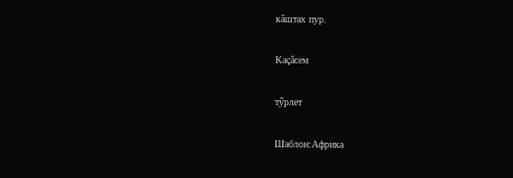кăштах пур.

Каçăсем

тӳрлет

Шаблон:Африка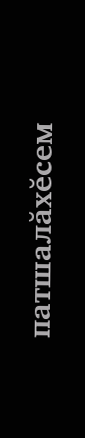патшалăхĕсем